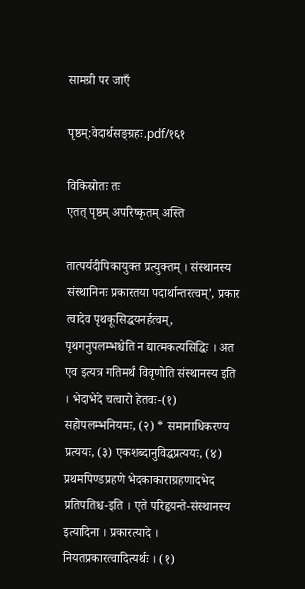सामग्री पर जाएँ

पृष्ठम्:वेदार्थसङ्ग्रहः.pdf/१६१

विकिस्रोतः तः
एतत् पृष्ठम् अपरिष्कृतम् अस्ति

तात्पर्यदीपिकायुक्त प्रत्युक्तम् । संस्थानस्य संस्थानिनः प्रकारतया पदार्थान्तरत्वम्’, प्रकार त्वादेव पृथकूसिद्धयनर्हत्वम्, पृथगनुपलम्भश्चेति न द्यात्मकत्यसिद्धिः । अत एव इत्यत्र गतिमर्थं विवृणोति संस्थानस्य इति । भेदाभेदे चत्वारो हेतवः-(१) सहोपलम्भनियमः, (२) * समानाधिकरण्य प्रत्ययः, (३) एकशब्दानुविद्धप्रत्ययः, (४) प्रथमपिण्डप्रहणे भेदकाकाराग्रहणादभेद प्रतिपतिश्च-इति । एते परिहृयन्ते-संस्थानस्य इत्यादिना । प्रकारत्यादे । नियतप्रकारत्वादित्यर्थः । (१)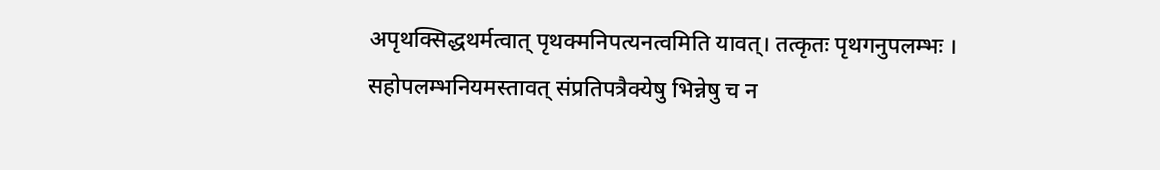अपृथक्सिद्धथर्मत्वात् पृथक्मनिपत्यनत्वमिति यावत्। तत्कृतः पृथगनुपलम्भः । सहोपलम्भनियमस्तावत् संप्रतिपत्रैक्येषु भिन्नेषु च न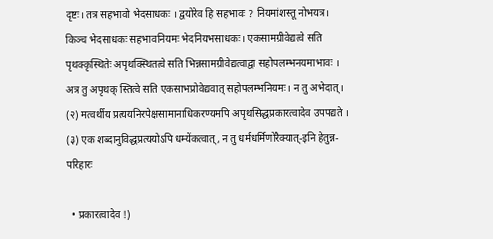दृष्टः। तत्र सहभावो भेदसाधकः । द्वयोरेव हि सहभावः ? नियमांशस्तू नोभयत्र। किञ्च भेदसाधकः सहभावनियमः भेदनियभसाधकः। एकसामग्रीवेद्यत्वे सति पृथक्कृस्थितेः अपृथक्स्थितत्वे सति भिन्नसामग्रीवेद्यत्वाद्वा सहोपलम्भनयमाभावः । अत्र तु अपृथक् स्तित्वे सति एकसाभप्रोवेद्यवात् सहोपलम्भनियमः। न तु अभेदात्। (२) मत्वर्थीय प्रत्ययनिरपेक्षसामानाधिकरण्यमपि अपृथसिद्धप्रकारत्वादेव उपपद्यते । (३) एक शब्दानुविद्धप्रत्ययोऽपि धम्येंकत्वात्, न तु धर्मधर्मिणोरैक्यात्-इनि हेतुन्न-परिहारः

  • प्रकारत्वादेव !)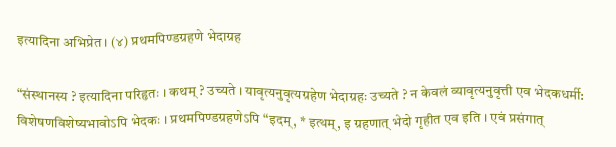इत्यादिना अभिप्रेत । (४) प्रथमपिण्डग्रहणे भेदाग्रह

“संस्थानस्य ? इत्यादिना परिहृतः । कथम् ? उच्यते । यावृत्यनुवृत्यग्रहेण भेदाग्रहः उच्यते ? न केवलं व्यावृत्यनुवृत्ती एव भेदकधर्मी: विशेषणविशेष्यभावोऽपि भेदकः । प्रथमपिण्डग्रहणेऽपि “इदम्, * इत्थम्, इ ग्रहणात् भेदो गृहीत एव इति । एवं प्रसंगात्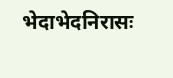भेदाभेदनिरासः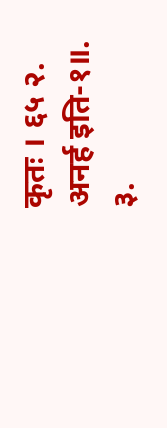कृतः । ६५ २. अनर्ह इति-१॥. ३.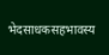भेदसाधकसहभावस्य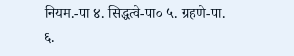नियम.-पा ४. सिद्धत्वे-पा० ५. ग्रहणे-पा. ६.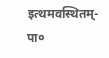इत्थमवस्थितम्-पा०